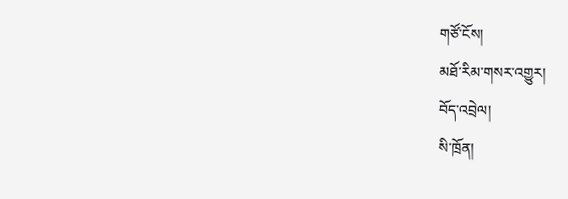གཙོ་ངོས།
མཐོ་རིམ་གསར་འགྱུར།
བོད་འབྲེལ།
སི་ཁྲོན།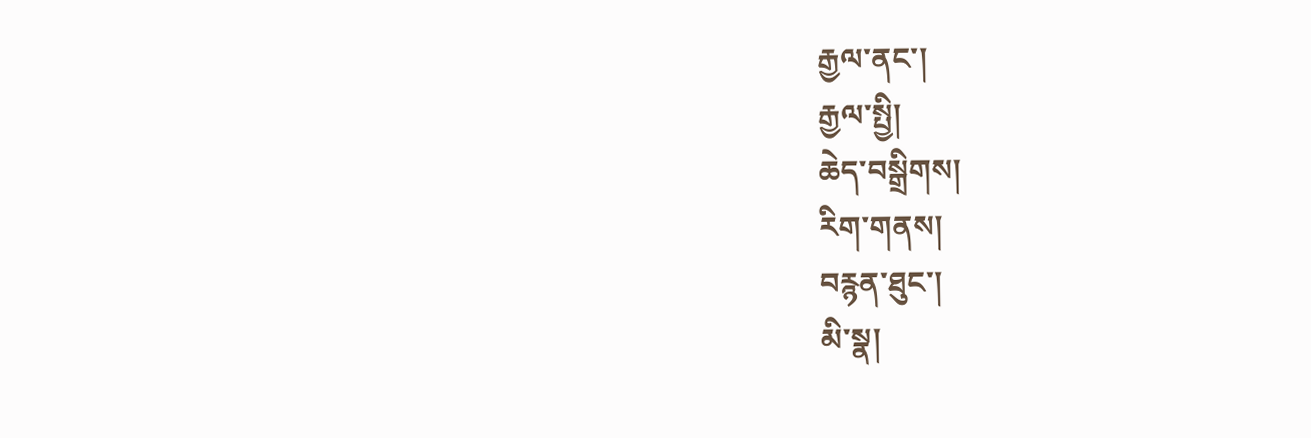རྒྱལ་ནང་།
རྒྱལ་སྤྱི།
ཆེད་བསྒྲིགས།
རིག་གནས།
བརྙན་ཐུང་།
མི་སྣ།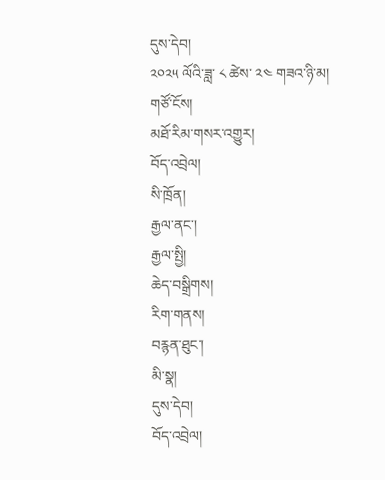དུས་དེབ།
༢༠༢༥ ལོའི་ཟླ་ ༨ ཚེས་ ༢༤ གཟའ་ཉི་མ།
གཙོ་ངོས།
མཐོ་རིམ་གསར་འགྱུར།
བོད་འབྲེལ།
སི་ཁྲོན།
རྒྱལ་ནང་།
རྒྱལ་སྤྱི།
ཆེད་བསྒྲིགས།
རིག་གནས།
བརྙན་ཐུང་།
མི་སྣ།
དུས་དེབ།
བོད་འབྲེལ།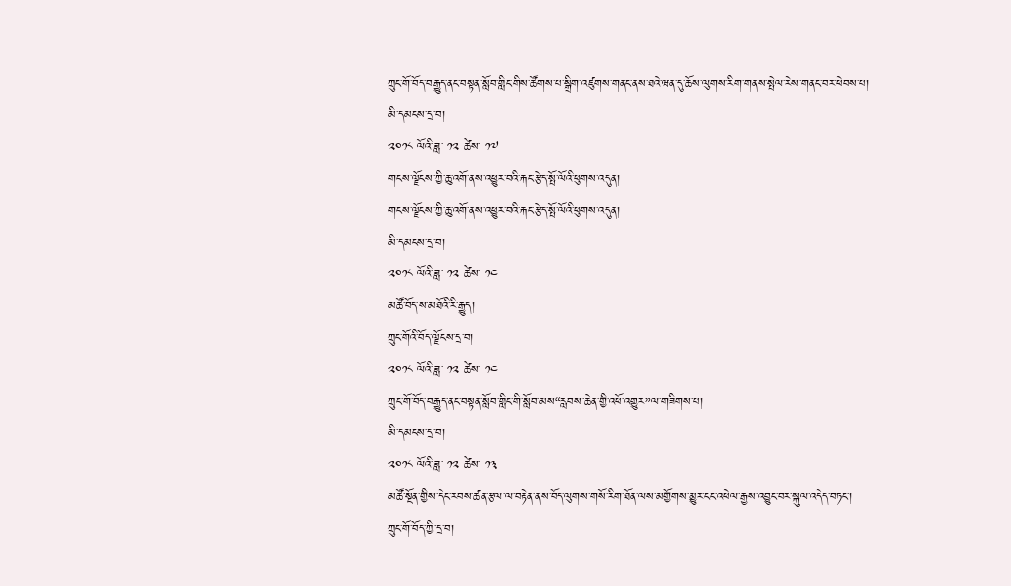ཀྲུང་གོ་བོད་བརྒྱུད་ནང་བསྟན་སློབ་གླིང་གིས་ཚོགས་པ་སྒྲིག་འཛུགས་གནང་ནས་ཐའེ་ཝན་དུ་ཆོས་ལུགས་རིག་གནས་སྤེལ་རེས་གནང་བར་ཕེབས་པ།
མི་དམངས་དྲ་བ།
༢༠༡༨ ལོའི་ཟླ་ ༡༢ ཚེས་ ༡༧
གངས་ལྗོངས་ཀྱི་ཆུ་འགོ་ནས་འཕྱུར་བའི་རྐང་རྩེད་སྤོ་ལོའི་ཕུགས་འདུན།
གངས་ལྗོངས་ཀྱི་ཆུ་འགོ་ནས་འཕྱུར་བའི་རྐང་རྩེད་སྤོ་ལོའི་ཕུགས་འདུན།
མི་དམངས་དྲ་བ།
༢༠༡༨ ལོའི་ཟླ་ ༡༢ ཚེས་ ༡༤
མཚོ་བོད་ས་མཐོའི་རི་རྒྱུད།
ཀྲུང་གོའི་བོད་ལྗོངས་དྲ་བ།
༢༠༡༨ ལོའི་ཟླ་ ༡༢ ཚེས་ ༡༤
ཀྲུང་གོ་བོད་བརྒྱུད་ནང་བསྟན་སློབ་གླིང་གི་སློབ་མས“རླབས་ཆེན་གྱི་འཕོ་འགྱུར”ལ་གཟིགས་པ།
མི་དམངས་དྲ་བ།
༢༠༡༨ ལོའི་ཟླ་ ༡༢ ཚེས་ ༡༣
མཚོ་སྔོན་གྱིས་དེང་རབས་ཚན་རྩལ་ལ་བརྟེན་ནས་བོད་ལུགས་གསོ་རིག་ཐོན་ལས་མགྱོགས་མྱུར་ངང་འཕེལ་རྒྱས་འབྱུང་བར་སྐུལ་འདེད་བཏང་།
ཀྲུང་གོ་བོད་ཀྱི་དྲ་བ།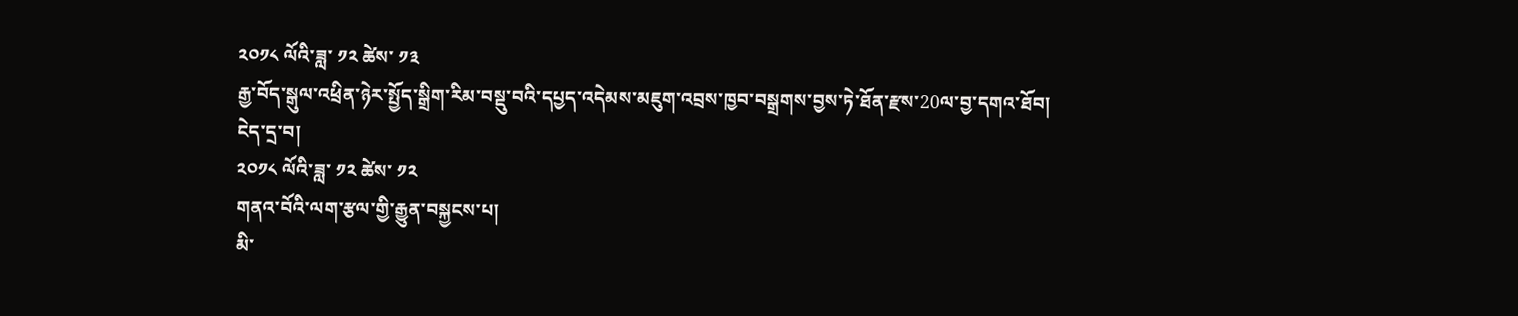༢༠༡༨ ལོའི་ཟླ་ ༡༢ ཚེས་ ༡༣
རྒྱ་བོད་སྒུལ་འཕྲིན་ཉེར་སྤྱོད་སྒྲིག་རིམ་བསྡུ་བའི་དཔྱད་འདེམས་མཇུག་འབྲས་ཁྱབ་བསྒྲགས་བྱས་ཏེ་ཐོན་རྫས་20ལ་བྱ་དགའ་ཐོབ།
ངེད་དྲ་བ།
༢༠༡༨ ལོའི་ཟླ་ ༡༢ ཚེས་ ༡༢
གནའ་བོའི་ལག་རྩལ་གྱི་རྒྱུན་བསྐྱངས་པ།
མི་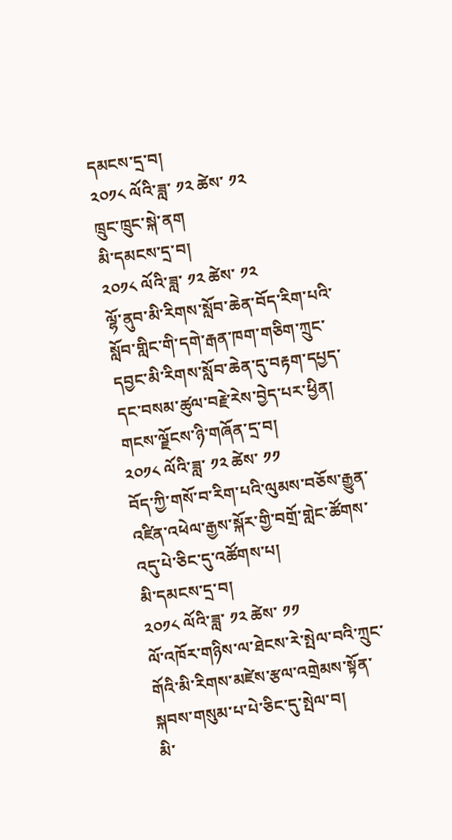དམངས་དྲ་བ།
༢༠༡༨ ལོའི་ཟླ་ ༡༢ ཚེས་ ༡༢
ཁྲུང་ཁྲུང་སྐེ་ནག
མི་དམངས་དྲ་བ།
༢༠༡༨ ལོའི་ཟླ་ ༡༢ ཚེས་ ༡༢
ལྷོ་ནུབ་མི་རིགས་སློབ་ཆེན་བོད་རིག་པའི་སློབ་གླིང་གི་དགེ་རྒན་ཁག་གཅིག་ཀྲུང་དབྱང་མི་རིགས་སློབ་ཆེན་དུ་བརྟག་དཔྱད་དང་བསམ་ཚུལ་བརྗེ་རེས་བྱེད་པར་ཕྱིན།
གངས་ལྗོངས་ཉི་གཞོན་དྲ་བ།
༢༠༡༨ ལོའི་ཟླ་ ༡༢ ཚེས་ ༡༡
བོད་ཀྱི་གསོ་བ་རིག་པའི་ལུམས་བཅོས་རྒྱུན་འཛིན་འཕེལ་རྒྱས་སྐོར་གྱི་བགྲོ་གླེང་ཚོགས་འདུ་པེ་ཅིང་དུ་འཚོགས་པ།
མི་དམངས་དྲ་བ།
༢༠༡༨ ལོའི་ཟླ་ ༡༢ ཚེས་ ༡༡
ལོ་འཁོར་གཉིས་ལ་ཐེངས་རེ་སྤེལ་བའི་ཀྲུང་གོའི་མི་རིགས་མཛེས་རྩལ་འགྲེམས་སྟོན་སྐབས་གསུམ་པ་པེ་ཅིང་དུ་སྤེལ་བ།
མི་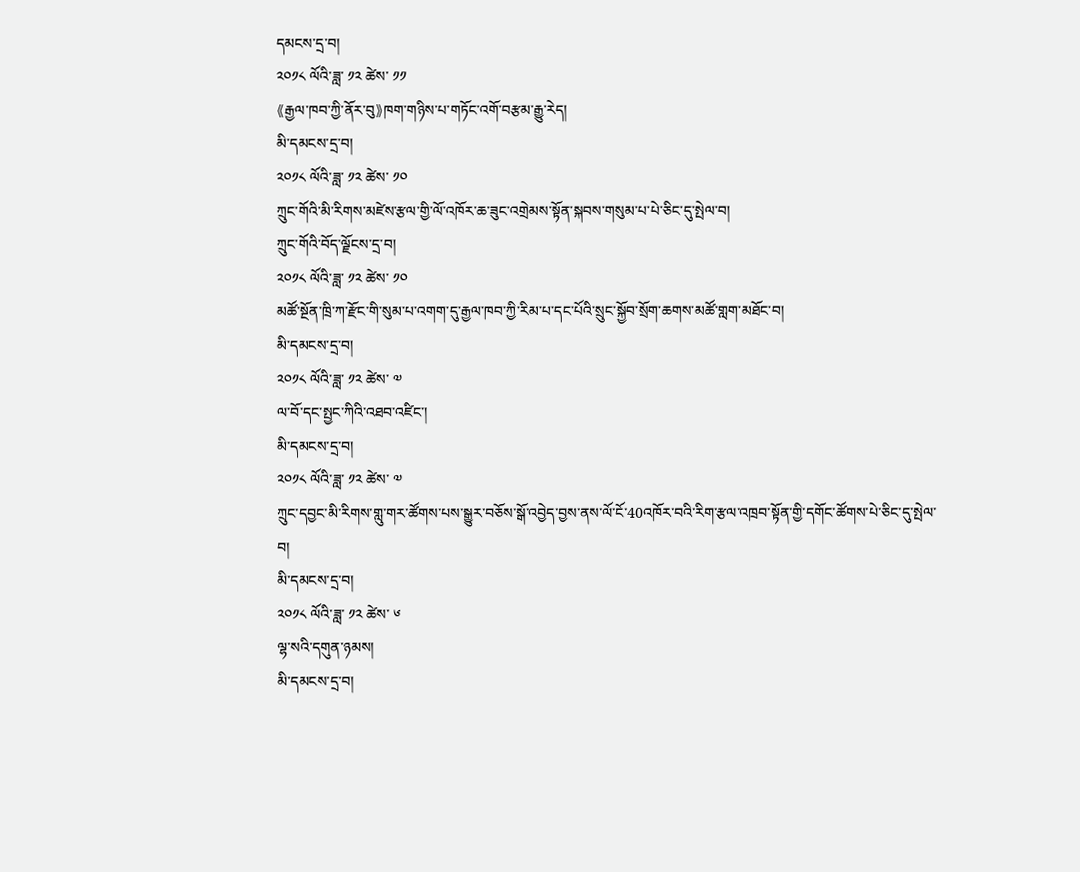དམངས་དྲ་བ།
༢༠༡༨ ལོའི་ཟླ་ ༡༢ ཚེས་ ༡༡
《རྒྱལ་ཁབ་ཀྱི་ནོར་བུ》ཁག་གཉིས་པ་གཏོང་འགོ་བརྩམ་རྒྱུ་རེད།
མི་དམངས་དྲ་བ།
༢༠༡༨ ལོའི་ཟླ་ ༡༢ ཚེས་ ༡༠
ཀྲུང་གོའི་མི་རིགས་མཛེས་རྩལ་གྱི་ལོ་འཁོར་ཆ་ཟུང་འགྲེམས་སྟོན་སྐབས་གསུམ་པ་པེ་ཅིང་དུ་སྤེལ་བ།
ཀྲུང་གོའི་བོད་ལྗོངས་དྲ་བ།
༢༠༡༨ ལོའི་ཟླ་ ༡༢ ཚེས་ ༡༠
མཚོ་སྔོན་ཁྲི་ཀ་རྫོང་གི་སུམ་པ་འགག་དུ་རྒྱལ་ཁབ་ཀྱི་རིམ་པ་དང་པོའི་སྲུང་སྐྱོབ་སྲོག་ཆགས་མཚོ་གླག་མཐོང་བ།
མི་དམངས་དྲ་བ།
༢༠༡༨ ལོའི་ཟླ་ ༡༢ ཚེས་ ༧
ལ་བོ་དང་སྤྱང་ཀིའི་འཐབ་འཛིང་།
མི་དམངས་དྲ་བ།
༢༠༡༨ ལོའི་ཟླ་ ༡༢ ཚེས་ ༧
ཀྲུང་དབྱང་མི་རིགས་གླུ་གར་ཚོགས་པས་སྒྱུར་བཅོས་སྒོ་འབྱེད་བྱས་ནས་ལོ་ངོ་40འཁོར་བའི་རིག་རྩལ་འཁྲབ་སྟོན་གྱི་དགོང་ཚོགས་པེ་ཅིང་དུ་སྤེལ་བ།
མི་དམངས་དྲ་བ།
༢༠༡༨ ལོའི་ཟླ་ ༡༢ ཚེས་ ༦
ལྷ་སའི་དགུན་ཉམས།
མི་དམངས་དྲ་བ།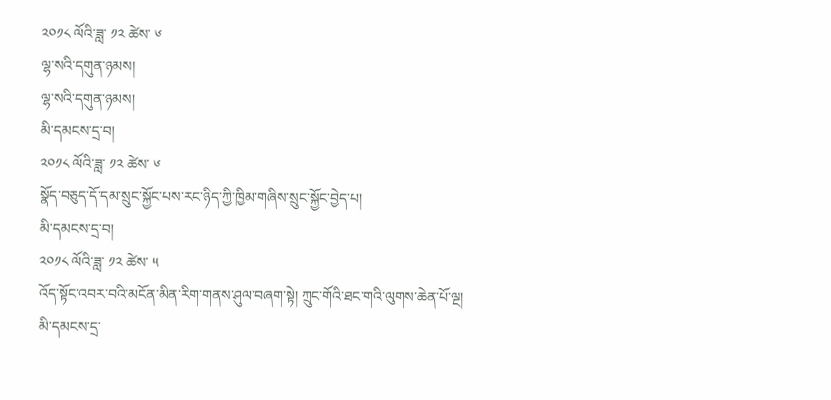༢༠༡༨ ལོའི་ཟླ་ ༡༢ ཚེས་ ༦
ལྷ་སའི་དགུན་ཉམས།
ལྷ་སའི་དགུན་ཉམས།
མི་དམངས་དྲ་བ།
༢༠༡༨ ལོའི་ཟླ་ ༡༢ ཚེས་ ༦
སྣོད་བཅུད་དོ་དམ་སྲུང་སྐྱོང་པས་རང་ཉིད་ཀྱི་ཁྱིམ་གཞིས་སྲུང་སྐྱོང་བྱེད་པ།
མི་དམངས་དྲ་བ།
༢༠༡༨ ལོའི་ཟླ་ ༡༢ ཚེས་ ༥
འོད་སྟོང་འབར་བའི་མངོན་མིན་རིག་གནས་ཤུལ་བཞག་སྟེ། ཀྲུང་གོའི་ཐང་གའི་ལུགས་ཆེན་པོ་ལྔ།
མི་དམངས་དྲ་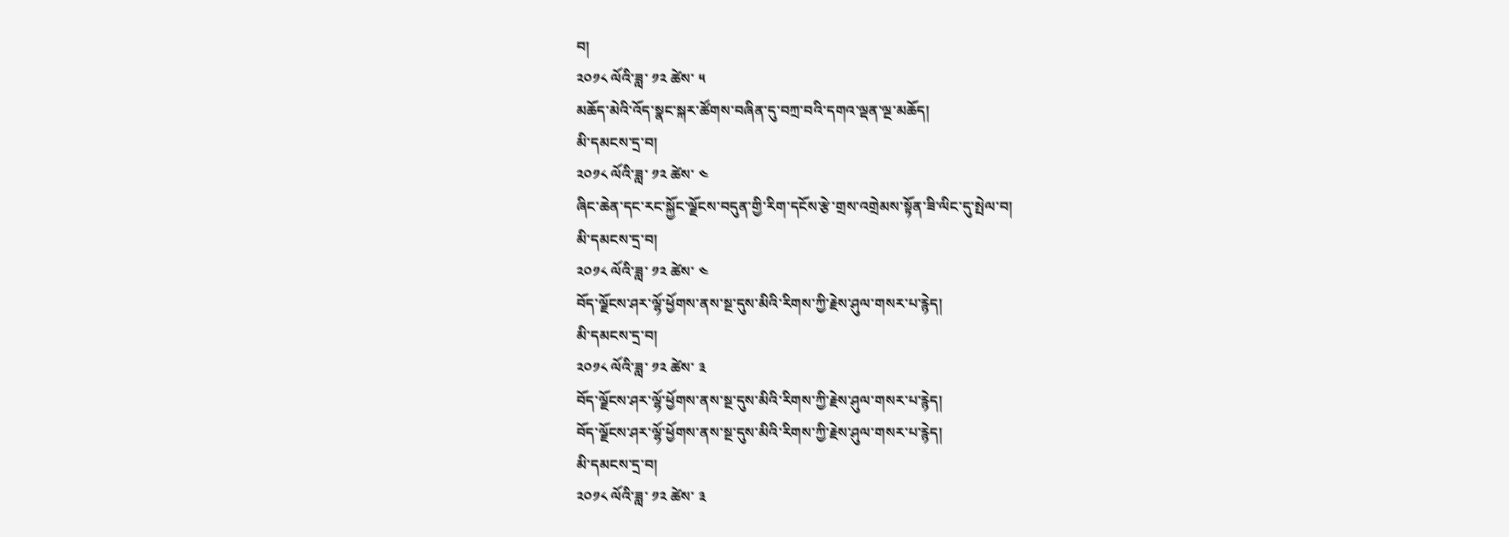བ།
༢༠༡༨ ལོའི་ཟླ་ ༡༢ ཚེས་ ༥
མཆོད་མེའི་འོད་སྣང་སྐར་ཚོགས་བཞིན་དུ་བཀྲ་བའི་དགའ་ལྡན་ལྔ་མཆོད།
མི་དམངས་དྲ་བ།
༢༠༡༨ ལོའི་ཟླ་ ༡༢ ཚེས་ ༤
ཞིང་ཆེན་དང་རང་སྐྱོང་ལྗོངས་བདུན་གྱི་རིག་དངོས་རྩེ་གྲས་འགྲེམས་སྟོན་ཟི་ལིང་དུ་སྤེལ་བ།
མི་དམངས་དྲ་བ།
༢༠༡༨ ལོའི་ཟླ་ ༡༢ ཚེས་ ༤
བོད་ལྗོངས་ཤར་ལྷོ་ཕྱོགས་ནས་སྔ་དུས་མིའི་རིགས་ཀྱི་རྗེས་ཤུལ་གསར་པ་རྙེད།
མི་དམངས་དྲ་བ།
༢༠༡༨ ལོའི་ཟླ་ ༡༢ ཚེས་ ༣
བོད་ལྗོངས་ཤར་ལྷོ་ཕྱོགས་ནས་སྔ་དུས་མིའི་རིགས་ཀྱི་རྗེས་ཤུལ་གསར་པ་རྙེད།
བོད་ལྗོངས་ཤར་ལྷོ་ཕྱོགས་ནས་སྔ་དུས་མིའི་རིགས་ཀྱི་རྗེས་ཤུལ་གསར་པ་རྙེད།
མི་དམངས་དྲ་བ།
༢༠༡༨ ལོའི་ཟླ་ ༡༢ ཚེས་ ༣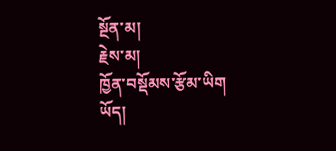སྔོན་མ།
རྗེས་མ།
ཁྱོན་བསྡོམས་རྩོམ་ཡིག
ཡོད།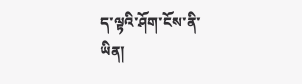ད་ལྟའི་ཤོག་ངོས་ནི་
ཡིན།